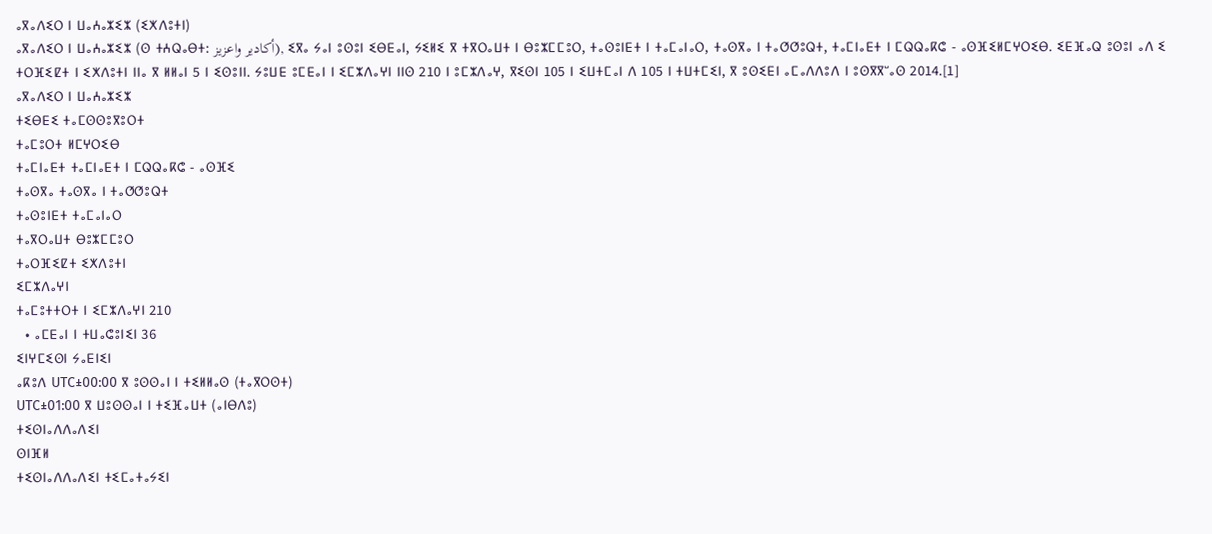ⴰⴳⴰⴷⵉⵔ ⵏ ⵡⴰⵄⴰⵣⵉⵣ (ⵉⵅⴷⵓⵜⵏ)
ⴰⴳⴰⴷⵉⵔ ⵏ ⵡⴰⵄⴰⵣⵉⵣ (ⵙ ⵜⵄⵕⴰⴱⵜ: أكادير واعزيز), ⵉⴳⴰ ⵢⴰⵏ ⵓⵙⵓⵏ ⵉⴱⴹⴰⵏ, ⵢⵉⵍⵉ ⴳ ⵜⴳⵔⴰⵡⵜ ⵏ ⴱⵓⵣⵎⵎⵓⵔ, ⵜⴰⵙⵓⵏⴹⵜ ⵏ ⵜⴰⵎⴰⵏⴰⵔ, ⵜⴰⵙⴳⴰ ⵏ ⵜⴰⵚⵚⵓⵕⵜ, ⵜⴰⵎⵏⴰⴹⵜ ⵏ ⵎⵕⵕⴰⴽⵛ - ⴰⵙⴼⵉⵍⵎⵖⵔⵉⴱ. ⵉⴹⴼⴰⵕ ⵓⵙⵓⵏ ⴰⴷ ⵉ ⵜⵔⴼⵉⵇⵜ ⵏ ⵉⵅⴷⵓⵜⵏ ⵏⵏⴰ ⴳ ⵍⵍⴰⵏ 5 ⵏ ⵉⵙⵓⵏⵏ. ⵢⵓⵡⴹ ⵓⵎⴹⴰⵏ ⵏ ⵉⵎⵣⴷⴰⵖⵏ ⵏⵏⵙ 210 ⵏ ⵓⵎⵣⴷⴰⵖ, ⴳⵉⵙⵏ 105 ⵏ ⵉⵡⵜⵎⴰⵏ ⴷ 105 ⵏ ⵜⵡⵜⵎⵉⵏ, ⴳ ⵓⵙⵉⴹⵏ ⴰⵎⴰⴷⴷⵓⴷ ⵏ ⵓⵙⴳⴳⵯⴰⵙ 2014.[1]
ⴰⴳⴰⴷⵉⵔ ⵏ ⵡⴰⵄⴰⵣⵉⵣ
ⵜⵉⴱⴹⵉ ⵜⴰⵎⵙⵙⵓⴳⵓⵔⵜ
ⵜⴰⵎⵓⵔⵜ ⵍⵎⵖⵔⵉⴱ
ⵜⴰⵎⵏⴰⴹⵜ ⵜⴰⵎⵏⴰⴹⵜ ⵏ ⵎⵕⵕⴰⴽⵛ - ⴰⵙⴼⵉ
ⵜⴰⵙⴳⴰ ⵜⴰⵙⴳⴰ ⵏ ⵜⴰⵚⵚⵓⵕⵜ
ⵜⴰⵙⵓⵏⴹⵜ ⵜⴰⵎⴰⵏⴰⵔ
ⵜⴰⴳⵔⴰⵡⵜ ⴱⵓⵣⵎⵎⵓⵔ
ⵜⴰⵔⴼⵉⵇⵜ ⵉⵅⴷⵓⵜⵏ
ⵉⵎⵣⴷⴰⵖⵏ
ⵜⴰⵎⵓⵜⵜⵔⵜ ⵏ ⵉⵎⵣⴷⴰⵖⵏ 210
  • ⴰⵎⴹⴰⵏ ⵏ ⵜⵡⴰⵛⵓⵏⵉⵏ 36
ⵉⵏⵖⵎⵉⵙⵏ ⵢⴰⴹⵏⵉⵏ
ⴰⴽⵓⴷ UTC±00:00 ⴳ ⵓⵙⵙⴰⵏ ⵏ ⵜⵉⵍⵍⴰⵙ (ⵜⴰⴳⵔⵙⵜ)
UTC±01:00 ⴳ ⵡⵓⵙⵙⴰⵏ ⵏ ⵜⵉⴼⴰⵡⵜ (ⴰⵏⴱⴷⵓ)
ⵜⵉⵙⵏⴰⴷⴷⴰⴷⵉⵏ
ⵙⵏⴼⵍ
ⵜⵉⵙⵏⴰⴷⴷⴰⴷⵉⵏ ⵜⵉⵎⴰⵜⴰⵢⵉⵏ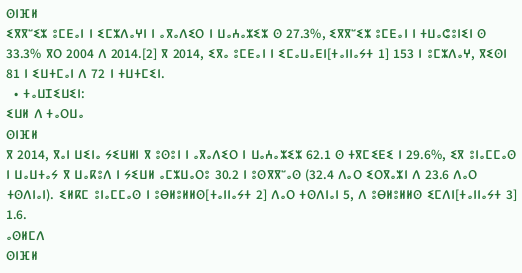ⵙⵏⴼⵍ
ⵉⴳⴳⵯⵉⵣ ⵓⵎⴹⴰⵏ ⵏ ⵉⵎⵣⴷⴰⵖⵏ ⵏ ⴰⴳⴰⴷⵉⵔ ⵏ ⵡⴰⵄⴰⵣⵉⵣ ⵙ 27.3%, ⵉⴳⴳⵯⵉⵣ ⵓⵎⴹⴰⵏ ⵏ ⵜⵡⴰⵛⵓⵏⵉⵏ ⵙ 33.3% ⴳⵔ 2004 ⴷ 2014.[2] ⴳ 2014, ⵉⴳⴰ ⵓⵎⴹⴰⵏ ⵏ ⵉⵎⴰⵡⴰⴹⵏ[ⵜⴰⵏⵏⴰⵢⵜ 1] 153 ⵏ ⵓⵎⵣⴷⴰⵖ, ⴳⵉⵙⵏ 81 ⵏ ⵉⵡⵜⵎⴰⵏ ⴷ 72 ⵏ ⵜⵡⵜⵎⵉⵏ.
  • ⵜⴰⵡⵊⵉⵡⵉⵏ:
ⵉⵡⵍ ⴷ ⵜⴰⵔⵡⴰ
ⵙⵏⴼⵍ
ⴳ 2014, ⴳⴰⵏ ⵡⵉⵏⴰ ⵢⵉⵡⵍⵏ ⴳ ⵓⵙⵓⵏ ⵏ ⴰⴳⴰⴷⵉⵔ ⵏ ⵡⴰⵄⴰⵣⵉⵣ 62.1 ⵙ ⵜⴳⵎⵉⴹⵉ ⵏ 29.6%, ⵉⴳ ⵓⵏⴰⵎⵎⴰⵙ ⵏ ⵡⴰⵡⵜⴰⵢ ⴳ ⵡⴰⴽⵓⴷ ⵏ ⵢⵉⵡⵍ ⴰⵎⵣⵡⴰⵔⵓ 30.2 ⵏ ⵓⵙⴳⴳⵯⴰⵙ (32.4 ⴷⴰⵔ ⵉⵔⴳⴰⵣⵏ ⴷ 23.6 ⴷⴰⵔ ⵜⵙⴷⵏⴰⵏ). ⵉⵍⴽⵎ ⵓⵏⴰⵎⵎⴰⵙ ⵏ ⵓⴱⵍⵓⵍⵍⵙ[ⵜⴰⵏⵏⴰⵢⵜ 2] ⴷⴰⵔ ⵜⵙⴷⵏⴰⵏ 5, ⴷ ⵓⴱⵍⵓⵍⵍⵙ ⵉⵎⴷⵏ[ⵜⴰⵏⵏⴰⵢⵜ 3] 1.6.
ⴰⵙⵍⵎⴷ
ⵙⵏⴼⵍ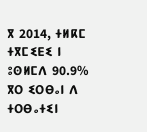ⴳ 2014, ⵜⵍⴽⵎ ⵜⴳⵎⵉⴹⵉ ⵏ ⵓⵙⵍⵎⴷ 90.9% ⴳⵔ ⵉⵔⴱⴰⵏ ⴷ ⵜⵔⴱⴰⵜⵉⵏ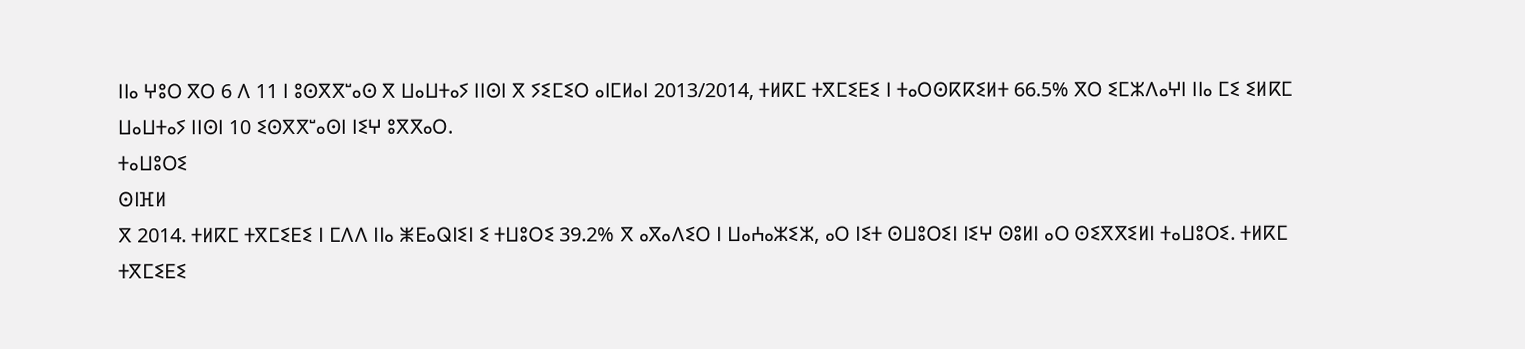ⵏⵏⴰ ⵖⵓⵔ ⴳⵔ 6 ⴷ 11 ⵏ ⵓⵙⴳⴳⵯⴰⵙ ⴳ ⵡⴰⵡⵜⴰⵢ ⵏⵏⵙⵏ ⴳ ⵢⵉⵎⵉⵔ ⴰⵏⵎⵍⴰⵏ 2013/2014, ⵜⵍⴽⵎ ⵜⴳⵎⵉⴹⵉ ⵏ ⵜⴰⵔⵙⴽⴽⵉⵍⵜ 66.5% ⴳⵔ ⵉⵎⵣⴷⴰⵖⵏ ⵏⵏⴰ ⵎⵉ ⵉⵍⴽⵎ ⵡⴰⵡⵜⴰⵢ ⵏⵏⵙⵏ 10 ⵉⵙⴳⴳⵯⴰⵙⵏ ⵏⵉⵖ ⵓⴳⴳⴰⵔ.
ⵜⴰⵡⵓⵔⵉ
ⵙⵏⴼⵍ
ⴳ 2014. ⵜⵍⴽⵎ ⵜⴳⵎⵉⴹⵉ ⵏ ⵎⴷⴷ ⵏⵏⴰ ⵥⴹⴰⵕⵏⵉⵏ ⵉ ⵜⵡⵓⵔⵉ 39.2% ⴳ ⴰⴳⴰⴷⵉⵔ ⵏ ⵡⴰⵄⴰⵣⵉⵣ, ⴰⵔ ⵏⵉⵜ ⵙⵡⵓⵔⵉⵏ ⵏⵉⵖ ⵙⵓⵍⵏ ⴰⵔ ⵙⵉⴳⴳⵉⵍⵏ ⵜⴰⵡⵓⵔⵉ. ⵜⵍⴽⵎ ⵜⴳⵎⵉⴹⵉ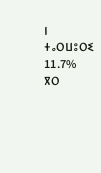ⵏ ⵜⴰⵔⵡⵓⵔⵉ 11.7% ⴳⵔ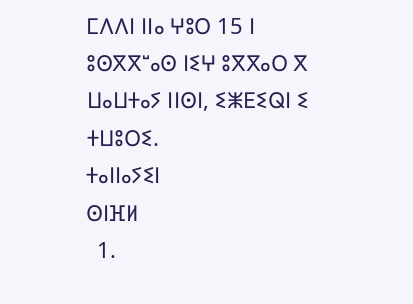ⵎⴷⴷⵏ ⵏⵏⴰ ⵖⵓⵔ 15 ⵏ ⵓⵙⴳⴳⵯⴰⵙ ⵏⵉⵖ ⵓⴳⴳⴰⵔ ⴳ ⵡⴰⵡⵜⴰⵢ ⵏⵏⵙⵏ, ⵉⵥⴹⵉⵕⵏ ⵉ ⵜⵡⵓⵔⵉ.
ⵜⴰⵏⵏⴰⵢⵉⵏ
ⵙⵏⴼⵍ
  1.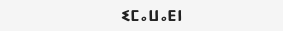ⵉⵎⴰⵡⴰⴹⵏ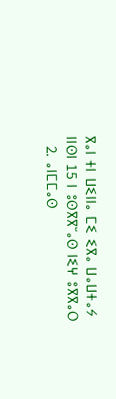ⴳⴰⵏ ⵜⵏ ⵡⵉⵏⵏⴰ ⵎⵉ ⵉⴳⴰ ⵡⴰⵡⵜⴰⵢ ⵏⵏⵙⵏ 15 ⵏ ⵓⵙⴳⴳⵯⴰⵙ ⵏⵉⵖ ⵓⴳⴳⴰⵔ
  2. ⴰⵏⵎⵎⴰⵙ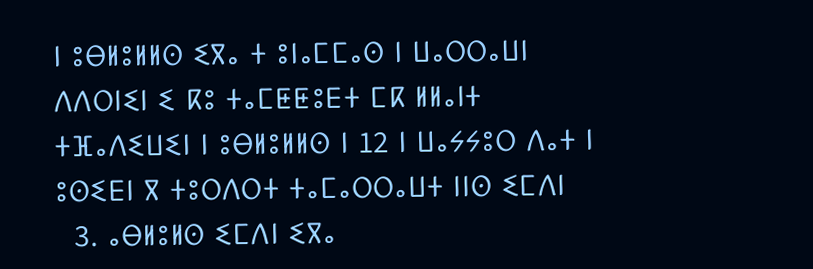ⵏ ⵓⴱⵍⵓⵍⵍⵙ ⵉⴳⴰ ⵜ ⵓⵏⴰⵎⵎⴰⵙ ⵏ ⵡⴰⵔⵔⴰⵡⵏ ⴷⴷⵔⵏⵉⵏ ⵉ ⴽⵓ ⵜⴰⵎⵟⵟⵓⴹⵜ ⵎⴽ ⵍⵍⴰⵏⵜ ⵜⴼⴰⴷⵉⵡⵉⵏ ⵏ ⵓⴱⵍⵓⵍⵍⵙ ⵏ 12 ⵏ ⵡⴰⵢⵢⵓⵔ ⴷⴰⵜ ⵏ ⵓⵙⵉⴹⵏ ⴳ ⵜⵓⵔⴷⵔⵜ ⵜⴰⵎⴰⵔⵔⴰⵡⵜ ⵏⵏⵙ ⵉⵎⴷⵏ
  3. ⴰⴱⵍⵓⵍⵙ ⵉⵎⴷⵏ ⵉⴳⴰ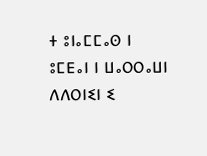ⵜ ⵓⵏⴰⵎⵎⴰⵙ ⵏ ⵓⵎⴹⴰⵏ ⵏ ⵡⴰⵔⵔⴰⵡⵏ ⴷⴷⵔⵏⵉⵏ ⵉ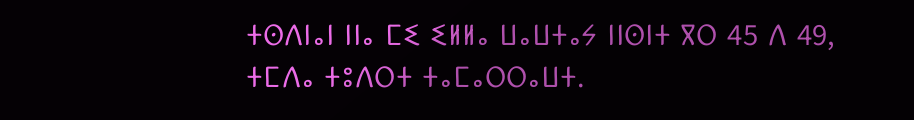ⵜⵙⴷⵏⴰⵏ ⵏⵏⴰ ⵎⵉ ⵉⵍⵍⴰ ⵡⴰⵡⵜⴰⵢ ⵏⵏⵙⵏⵜ ⴳⵔ 45 ⴷ 49, ⵜⵎⴷⴰ ⵜⵓⴷⵔⵜ ⵜⴰⵎⴰⵔⵔⴰⵡⵜ.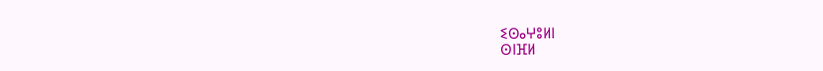ⵉⵙⴰⵖⵓⵍⵏ
ⵙⵏⴼⵍ